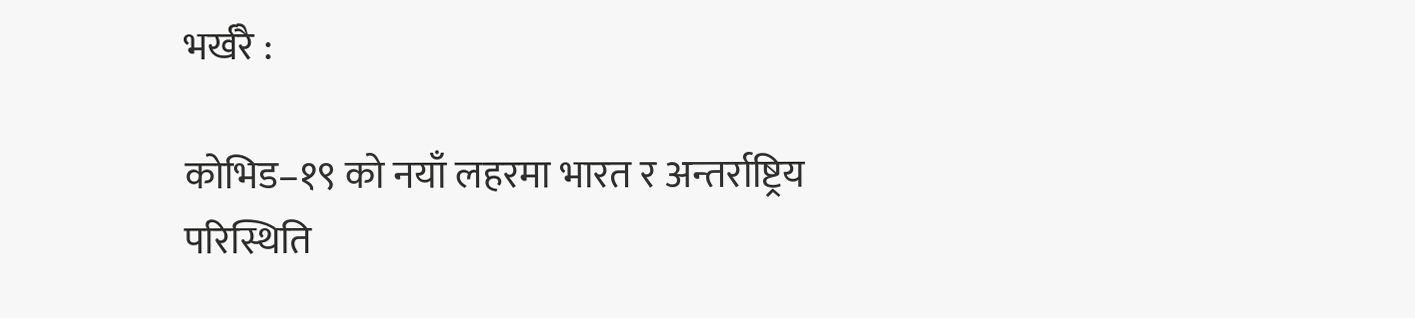भर्खरै :

कोभिड–१९ को नयाँ लहरमा भारत र अन्तर्राष्ट्रिय परिस्थिति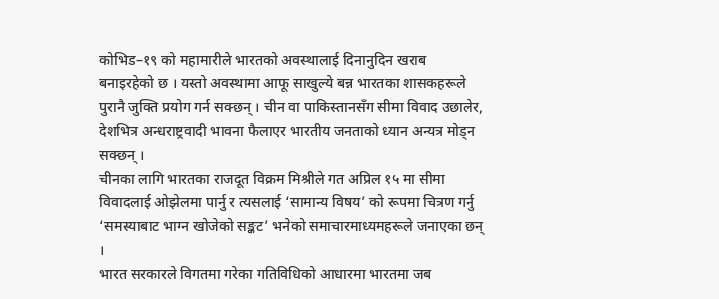कोभिड–१९ को महामारीले भारतको अवस्थालाई दिनानुदिन खराब बनाइरहेको छ । यस्तो अवस्थामा आफू साखुल्ये बन्न भारतका शासकहरूले पुरानै जुक्ति प्रयोग गर्न सक्छन् । चीन वा पाकिस्तानसँग सीमा विवाद उछालेर, देशभित्र अन्धराष्ट्रवादी भावना फैलाएर भारतीय जनताको ध्यान अन्यत्र मोड्न सक्छन् ।
चीनका लागि भारतका राजदूत विक्रम मिश्रीले गत अप्रिल १५ मा सीमा विवादलाई ओझेलमा पार्नु र त्यसलाई ‘सामान्य विषय’ को रूपमा चित्रण गर्नु ‘समस्याबाट भाग्न खोजेको सङ्कट’ भनेको समाचारमाध्यमहरूले जनाएका छन् ।
भारत सरकारले विगतमा गरेका गतिविधिको आधारमा भारतमा जब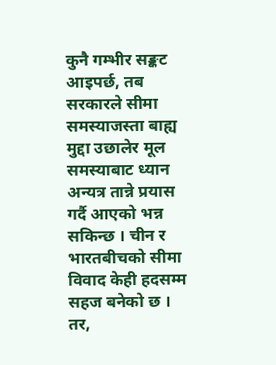कुनै गम्भीर सङ्कट आइपर्छ, तब सरकारले सीमा समस्याजस्ता बाह्य मुद्दा उछालेर मूल समस्याबाट ध्यान अन्यत्र तान्ने प्रयास गर्दै आएको भन्न सकिन्छ । चीन र भारतबीचको सीमा विवाद केही हदसम्म सहज बनेको छ । तर,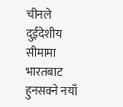चीनले दुईदेशीय सीमामा भारतबाट हुनसक्ने नयाँ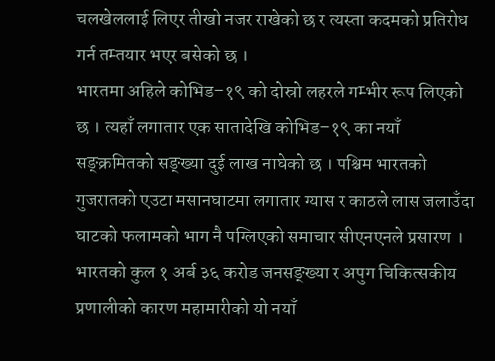चलखेललाई लिएर तीखो नजर राखेको छ र त्यस्ता कदमको प्रतिरोध गर्न तम्तयार भएर बसेको छ ।
भारतमा अहिले कोभिड–१९ को दोस्रो लहरले गम्भीर रूप लिएको छ । त्यहाँ लगातार एक सातादेखि कोभिड–१९ का नयाँ सङ्क्रमितको सङ्ख्या दुई लाख नाघेको छ । पश्चिम भारतको गुजरातको एउटा मसानघाटमा लगातार ग्यास र काठले लास जलाउँदा घाटको फलामको भाग नै पग्लिएको समाचार सीएनएनले प्रसारण । भारतको कुल १ अर्ब ३६ करोड जनसङ्ख्या र अपुग चिकित्सकीय प्रणालीको कारण महामारीको यो नयाँ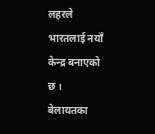लहरले भारतलाई नयाँ केन्द्र बनाएको छ ।
बेलायतका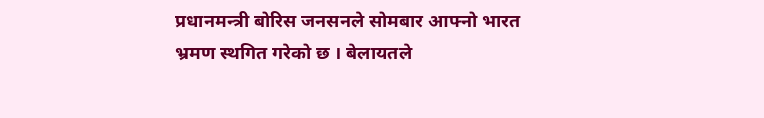प्रधानमन्त्री बोरिस जनसनले सोमबार आफ्नो भारत भ्रमण स्थगित गरेको छ । बेलायतले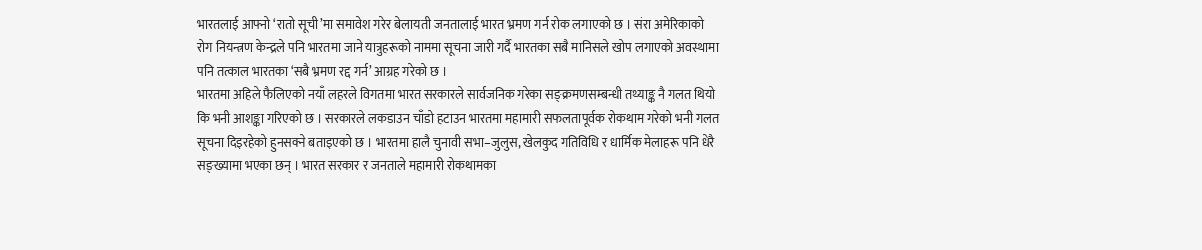भारतलाई आफ्नो ‘रातो सूची’मा समावेश गरेर बेलायती जनतालाई भारत भ्रमण गर्न रोक लगाएको छ । संरा अमेरिकाको रोग नियन्त्रण केन्द्रले पनि भारतमा जाने यात्रुहरूको नाममा सूचना जारी गर्दै भारतका सबै मानिसले खोप लगाएको अवस्थामा पनि तत्काल भारतका ‘सबै भ्रमण रद्द गर्न’ आग्रह गरेको छ ।
भारतमा अहिले फैलिएको नयाँ लहरले विगतमा भारत सरकारले सार्वजनिक गरेका सङ्क्रमणसम्बन्धी तथ्याङ्क नै गलत थियो कि भनी आशङ्का गरिएको छ । सरकारले लकडाउन चाँडो हटाउन भारतमा महामारी सफलतापूर्वक रोकथाम गरेको भनी गलत सूचना दिइरहेको हुनसक्ने बताइएको छ । भारतमा हालै चुनावी सभा–जुलुस, खेलकुद गतिविधि र धार्मिक मेलाहरू पनि धेरै सङ्ख्यामा भएका छन् । भारत सरकार र जनताले महामारी रोकथामका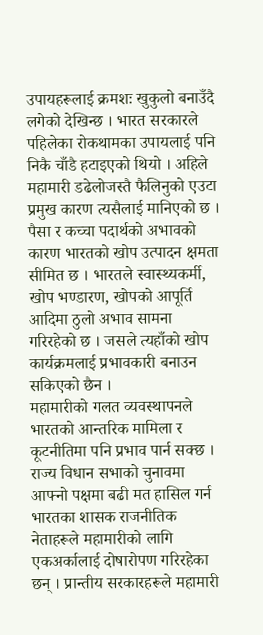उपायहरूलाई क्रमशः खुकुलो बनाउँदै लगेको देखिन्छ । भारत सरकारले पहिलेका रोकथामका उपायलाई पनि निकै चाँडै हटाइएको थियो । अहिले महामारी डढेलोजस्तै फैलिनुको एउटा प्रमुख कारण त्यसैलाई मानिएको छ ।
पैसा र कच्चा पदार्थको अभावको कारण भारतको खोप उत्पादन क्षमता सीमित छ । भारतले स्वास्थ्यकर्मी, खोप भण्डारण, खोपको आपूर्ति आदिमा ठुलो अभाव सामना गरिरहेको छ । जसले त्यहाँको खोप कार्यक्रमलाई प्रभावकारी बनाउन सकिएको छैन ।
महामारीको गलत व्यवस्थापनले भारतको आन्तरिक मामिला र कूटनीतिमा पनि प्रभाव पार्न सक्छ । राज्य विधान सभाको चुनावमा आफ्नो पक्षमा बढी मत हासिल गर्न भारतका शासक राजनीतिक नेताहरूले महामारीको लागि एकअर्कालाई दोषारोपण गरिरहेका छन् । प्रान्तीय सरकारहरूले महामारी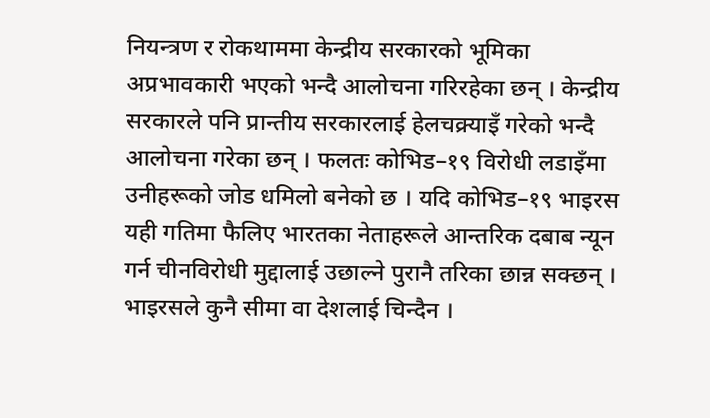नियन्त्रण र रोकथाममा केन्द्रीय सरकारको भूमिका अप्रभावकारी भएको भन्दै आलोचना गरिरहेका छन् । केन्द्रीय सरकारले पनि प्रान्तीय सरकारलाई हेलचक्र्याइँ गरेको भन्दै आलोचना गरेका छन् । फलतः कोभिड–१९ विरोधी लडाइँमा उनीहरूको जोड धमिलो बनेको छ । यदि कोभिड–१९ भाइरस यही गतिमा फैलिए भारतका नेताहरूले आन्तरिक दबाब न्यून गर्न चीनविरोधी मुद्दालाई उछाल्ने पुरानै तरिका छान्न सक्छन् ।
भाइरसले कुनै सीमा वा देशलाई चिन्दैन ।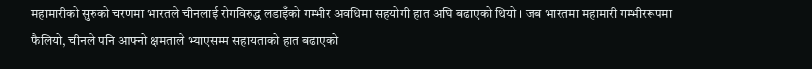महामारीको सुरुको चरणमा भारतले चीनलाई रोगविरुद्ध लडाइँको गम्भीर अवधिमा सहयोगी हात अघि बढाएको थियो । जब भारतमा महामारी गम्भीररूपमा फैलियो, चीनले पनि आफ्नो क्षमताले भ्याएसम्म सहायताको हात बढाएको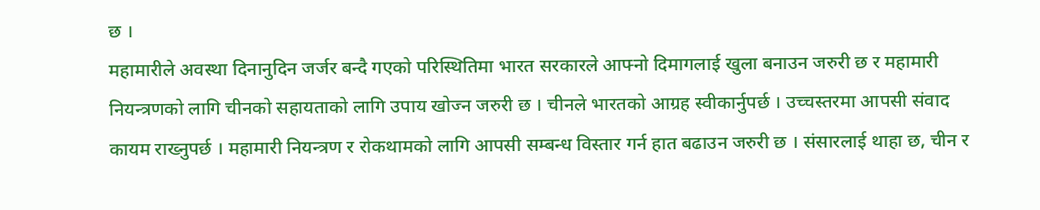छ ।
महामारीले अवस्था दिनानुदिन जर्जर बन्दै गएको परिस्थितिमा भारत सरकारले आफ्नो दिमागलाई खुला बनाउन जरुरी छ र महामारी नियन्त्रणको लागि चीनको सहायताको लागि उपाय खोज्न जरुरी छ । चीनले भारतको आग्रह स्वीकार्नुपर्छ । उच्चस्तरमा आपसी संवाद कायम राख्नुपर्छ । महामारी नियन्त्रण र रोकथामको लागि आपसी सम्बन्ध विस्तार गर्न हात बढाउन जरुरी छ । संसारलाई थाहा छ, चीन र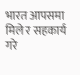भारत आपसमा मिले र सहकार्य गरे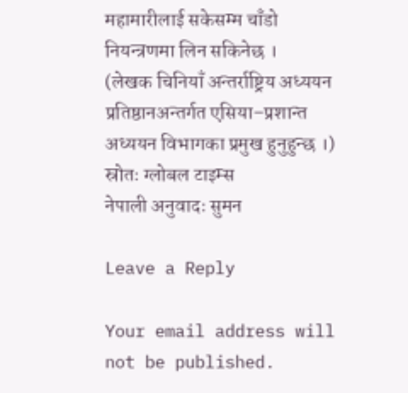महामारीलाई सकेसम्म चाँडो नियन्त्रणमा लिन सकिनेछ ।
(लेखक चिनियाँ अन्तर्राष्ट्रिय अध्ययन प्रतिष्ठानअन्तर्गत एसिया–प्रशान्त अध्ययन विभागका प्रमुख हुनुहुन्छ ।)
स्रोतः ग्लोबल टाइम्स
नेपाली अनुवादः सुमन

Leave a Reply

Your email address will not be published.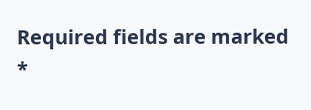Required fields are marked *